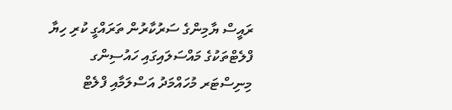ރައީސް ޔާމިންގެ ސަރުކާރުން ތަރައްގީ ކުރި ހިޔާ ފްލެޓްތަކުގެ މައްސަލައިގައި ހައުސިންގ މިނިސްޓަރ މުހައްމަދު އަސްލަމާއި ފްލެޓް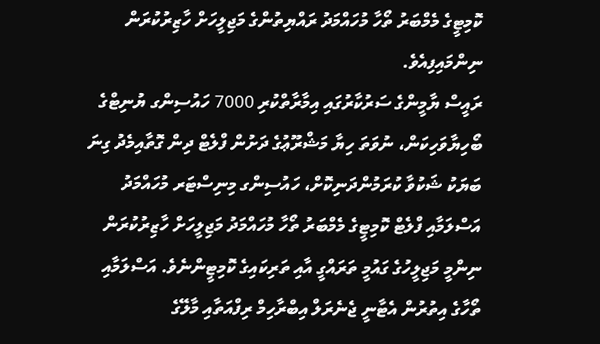ކޮމިޓީގެ މެމްބަރު ތޯހާ މުހައްމަދު ރައްޔިތުންގެ މަޖިލީހަށް ހާޒިރުކުރަން ނިންމައިފިއެވެ.
ރައީސް ޔާމީންގެ ސަރުކާރުގައި އިމާރާތްކުރި 7000 ހައުސިންގ ޔުނިޓްގެ ބޯހިޔާވަހިކަން، ނުވަތަ ހިޔާ މަޝްރޫޢުގެ ދަށުން ފްލެޓް ދިން ގޮތާއިމެދު ގިނަ ބަޔަކު ޝަކުވާ ކުރަމުންދަނިކޮށް، ހައުސިންގ މިނިސްޓަރ މުހައްމަދު އަސްލަމާއި ފްލެޓް ކޮމިޓީގެ މެމްބަރު ތޯހާ މުހައްމަދު މަޖިލީހަށް ހާޒިރުކުރަން ނިންމީ މަޖިލީހުގެ ގައުމީ ތަރައްގީ އާއި ތަރިކައިގެ ކޮމިޓީންނެވެ. އަސްލަމާއި ތޯހާގެ އިތުރުން އެޓާނީ ޖެނެރަލް އިބްރާހިމް ރިފްއަތާއި މާލޭގެ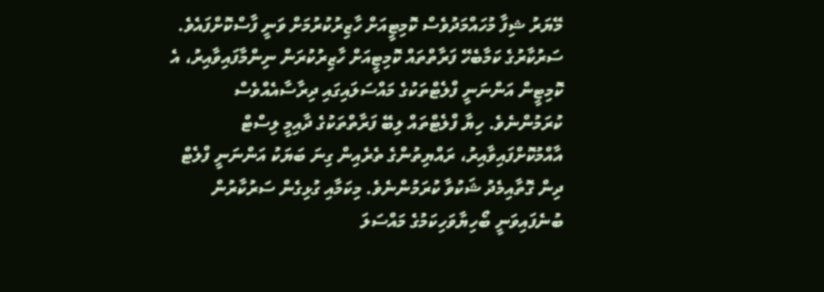މޭޔަރު ޝިފާ މުހައްމަދުވެސް ކޮމިޓީއަށް ހާޒިރުކުރުމަށް ވަނީ ފާސްކޮށްފައެވެ.
ސަރުކާރުގެ ކަމާބެހޭ ފަރާތްތައް ކޮމިޓީއަށް ހާޒިރުކުރަން ނިންމާފައިވާއިރު، އެ ކޮމިޓީން އަންނަނީ ފްލެޓްތަކުގެ މައްސަލައިގައި ދިރާސާއެއްވެސް ކުރަމުންނެވެ. ހިޔާ ފްލެޓްތައް ލިބޭ ފަރާތްތަކުގެ ދާއިމީ ލިސްޓް އާއްމުކޮށްފައިވާއިރު، ރައްޔިތުންގެ ތެރެއިން ގިނަ ބަޔަކު އަންނަނީ ފްލެޓް ދިން ގޮތާއިމެދު ޝަކުވާ ކުރަމުންނެވެ. މިކަމާއި ގުޅިގެން ސަރުކާރުން ބުނެފައިވަނީ ބޯހިޔާވަހިކަމުގެ މައްސަލަ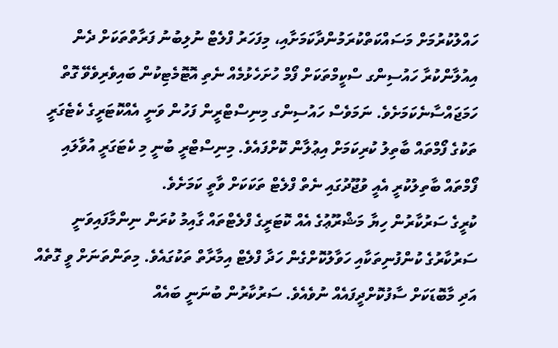ހައްލުކުރުމަށް މަސައްކަތްކުރަމުންދާކަމަށާއި، މިފަހަރު ފްލެޓް ނުލިބުނު ފަރާތްތަކަށް ދެން އިއުލާންކުރާ ހައުސިންގ ސްކީމްތަކަށް ފޯމް ހުށަހެޅުމެއް ނެތި އޮޓޮމެޓިކުން ބައިވެރިވެވޭ ގޮތް ހަމަޖައްސާނެކަމަށެވެ. ނަމަވެސް ހައުސިންގ މިނިސްޓްރީން ފަހުން ވަނީ އެއްކޮޓަރީގެ ކެޓެގަރީ ތަކުގެ ފޯމްތައް ބާތިލު ކުރިކަމަށް އިޢުލާން ކޮށްފައެވެ. މިނިސްޓްރީ ބުނީ މި ކެޓަގަރީ އުވާލައި ފޯމްތައް ބާތިލުކުރީ އެއީ ވުޖޫދުގައި ނެތް ފްލެޓް ތަކަކަށް ވާތީ ކަމަށެވެ.
ކުރީގެ ސަރުކާރުން ހިޔާ މަޝްރޫޢުގެ އެއް ކޮޓަރީގެ ފްލެޓްތައް ގާއިމު ކުރަން ނިންމާފައިވަނީ ސަރުކާރުގެ ކުންފުނިތަކާއި ހަވާލުކޮށްގެން ހަދާ ފްލެޓް އިމާރާތް ތަކުގައެވެ. މިތަންތަނަށް ވީ ގޮތެއް އަދި މާބޮޑަކަށް ސާފުކޮށްދީފައެއް ނުވެއެވެ. ސަރުކާރުން ބުނަނީ ބައެއް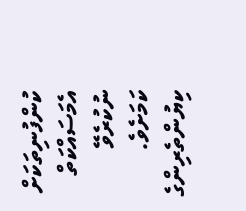ކުންފުނިތަކަށް އެމަސައްކަތް ނުކުރެވޭ ކަމަށެވެ.
ކިޔުންތެރިންގެ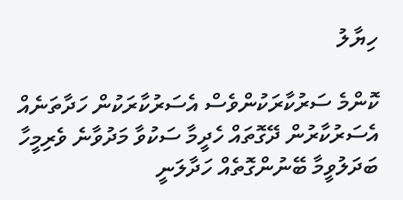ހިޔާލު

ކޮންމެ ސަރުކާރަކުންވެސް އެސަރުކާރަކުން ހަދާތަނެއް އެސަރުކާރުން ދޭގޮތައް ހެދީމާ ސަކުވާ މަދުވާނެ ވެރިމީހާ ބަދަލުވީމާ ބޭނުންގޮތެއް ހަދާލަނީ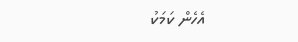އެހެން ކަމަކު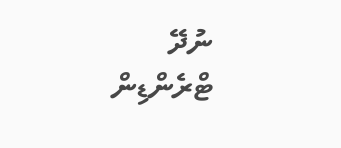ނުދޭ
ޓްރެންޑިން